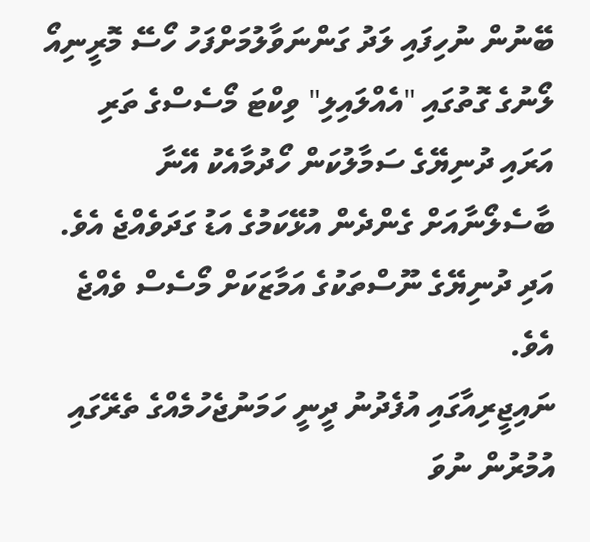ބޭނުން ނުހިފައި ލަދު ގަންނަވާލުމަށްފަހު ހޯސޭ މޮރީނިއޯ ލޯނުގެ ގޮތުގައި "އެއްލައިލި" ވިކްޓަ މޯސެސްގެ ތަރި އަރައި ދުނިޔޭގެ ސަމާލުކަން ހޯދުމާއެކު އޭނާ ބާސެލޯނާއަށް ގެންދެން އުޅޭކަމުގެ އަޑު ގަދަވެއްޖެ އެވެ. އަދި ދުނިޔޭގެ ނޫސްތަކުގެ އަމާޒަކަށް މޯސެސް ވެއްޖެ އެވެ.
ނައިޖީރިއާގައި އުފެދުނު ދީނީ ހަމަނުޖެހުމެއްގެ ތެރޭގައި އުމުރުން ނުވަ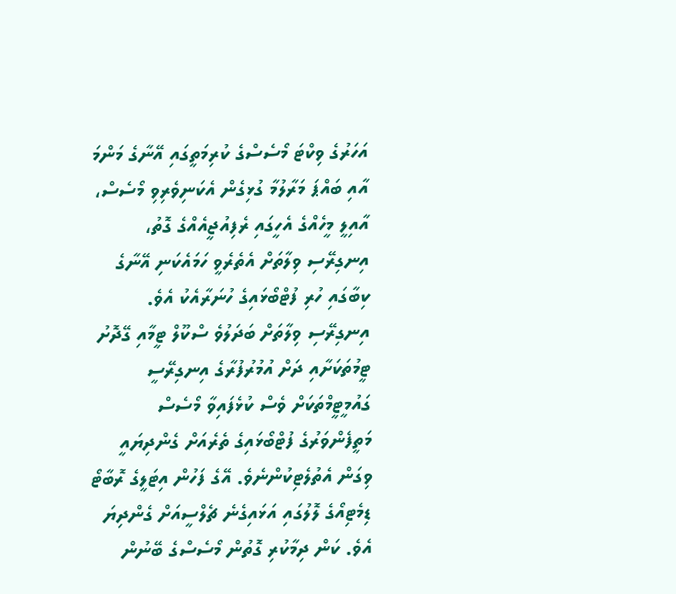އަހަރުގެ ވިކްޓަ މޯސެސްގެ ކުރިމަތީގައި އޭނާގެ މަންމަ އާއި ބައްޕަ މަރާލުމާ ގުޅިގެން އެކަނިވެރިވި މޯސެސް، އާއިލީ މީހެއްގެ އެހީގައި ރެފިއުޖީއެއްގެ ގޮތު، އިނގިރޭސި ވިލާތަށް އެތެރެވީ ހަމައެކަނި އޭނާގެ ކިބާގައި ހުރި ފުޓްބޯޅައިގެ ހުނަރާއެކު އެވެ.
އިނގިރޭސި ވިލާތަށް ބަދަލުވެ ސްކޫލް ޓީމާއި ގޭދޮށު ޓީމުތަކަށާއި ދަށް އުމުރުފުރާގެ އިނގިރޭސީ ގައުމީޓީމްތަކަށް ވެސް ކުޅެފައިވާ މޯސެސް މަތީފެންވަރުގެ ފުޓްބޯޅައިގެ ތެރެއަށް ގެންދިޔައީ ވިގަން އެތުލެޓިކުންނެވެ. އޭގެ ފަހުން އިޓަލީގެ ރޮބާޓޯ ޑިމެޓިއޯގެ ލޮލުގައި އަޅައިގެނެ ޗެލްސީއަށް ގެންދިޔަ އެވެ. ކަން ދިމާކުރި ގޮތުން މޯސެސްގެ ބޭނުން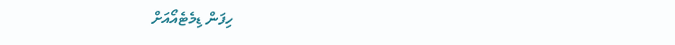ހިފަން ޑިމެޓެއޯއަށް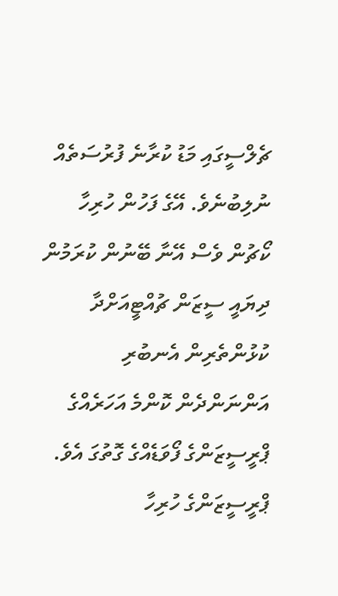ޗެލްސީގައި މަޑު ކުރާނެ ފުރުސަތެއް ނުލިބުނެވެ. އޭގެ ފަހުން ހުރިހާ ކޯޗުން ވެސް އޭނާ ބޭނުން ކުރަމުން ދިޔައީ ސީޒަން ޗުއްޓީއަށްދާ ކުޅުންތެރިން އެނބުރި އަންނަންދެން ކޮންމެ އަހަރެއްގެ ޕްރީސީޒަންގެ ފޯވަޑެއްގެ ގޮތުގަ އެވެ.
ޕްރީސީޒަންގެ ހުރިހާ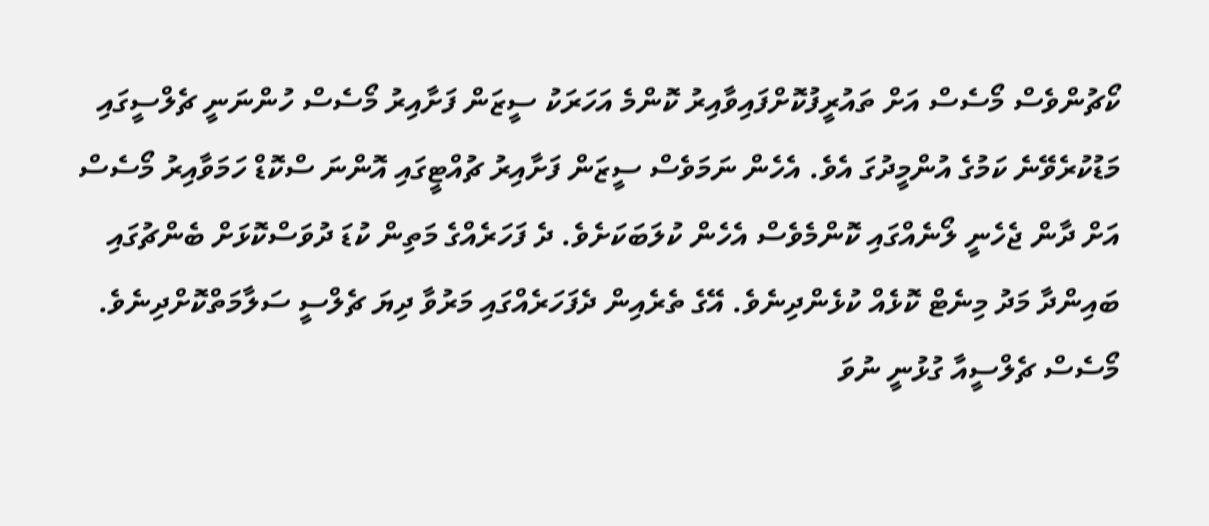ކޯޗުންވެސް މޯސެސް އަށް ތައުރީފުކޮށްފައިވާއިރު ކޮންމެ އަހަރަކު ސީޒަން ފަށާއިރު މޯސެސް ހުންނަނީ ޗެލްސީގައި މަޑުކުރެވޭނެ ކަމުގެ އުންމީދުގަ އެވެ. އެހެން ނަމަވެސް ސީޒަން ފަށާއިރު ޗުއްޓީގައި އޮންނަ ސްކޮޑް ހަމަވާއިރު މޯސެސް އަށް ދާން ޖެހެނީ ލޯނެއްގައި ކޮންމެވެސް އެހެން ކުލަބަކަށެވެ. ދެ ފަހަރެއްގެ މަތިން ކުޑަ ދުވަސްކޮޅަށް ބެންޗުގައި ބައިންދާ މަދު މިނެޓް ކޮޅެއް ކުޅެންދިނެވެ. އޭގެ ތެރެއިން ދެފަހަރެއްގައި މަރުވާ ދިޔަ ޗެލްސީ ސަލާމަތްކޮށްދިނެވެ.
މޯސެސް ޗެލްސީއާ ގުޅުނީ ނުވަ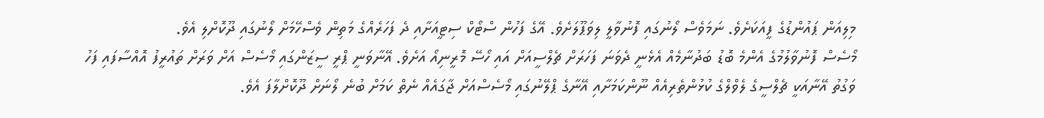މިލިއަން ޕައުންޑުގެ ފީއަކަށެވެ. ނަމަވެސް ލޯނުގައި ފޮނުވާލީ ލިވަޕޫލަށެވެ. އޭގެ ފަހުން ސްޓޯކް ސިޓީއަށާއި ދެ ފަހަރެއްގެ މަތިން ވެސްހޭމަށް ލޯނުގައި ދޫކޮށްލި އެވެ.
މޯސެސް ފޮނުވާލުމުގެ އެންމެ ބޮޑު ބަދުނާމެއް އެޅެނީ ދެވަނަ ފަހަރަށް ޗެލްސީއަށް އައި ހޯސޭ މޮރީނިއޯ އަށެވެ. އޭނާވަނީ ޕްރީ ސީޒަންގައި މޯސެސް އަށް ވަރަށް ތައުރީފު އޮއްސާފައި ފަހު ވަގުތު އޭނާއަކީ ޗެލްސީގެ ލެވްލްގެ ކުޅުންތެރިއެއް ނޫންކަމަށާއި އޭނާގެ ޕްލޭނުގައި މޯސެސްއަށް ޖާގައެއް ނެތް ކަމަށް ބުނެ ލޯނަށް ދޫކޮށްލާފަ އެވެ.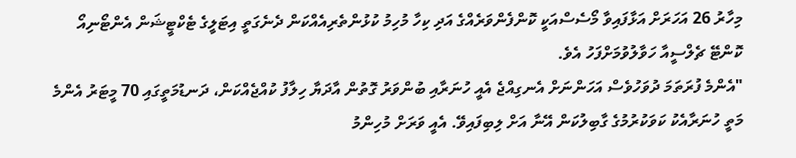މިހާރު 26 އަހަރަށް އަޅާފައިވާ މޯސެސްއަކީ ކޮންފެންވަރެއްގެ އަދި ކިހާ މުހިމު ކުޅުންތެރިއެއްކަން ދެނެގަތީ އިޓަލީގެ ޓެކްޓީޝަން އެންޓޯނިއޯ ކޮންޓޭ ޗެލްސީއާ ހަވާލުވުމަށްފަހު އެވެ.
"އެންމެ ފުރަތަމަ ދުވަހުވެސް އަހަންނަށް އެނގިއްޖެ އެއީ ހުނަރާއި ބުންވަރު ގޮތުން އާދަޔާ ހިލާފު ކުއްޖެއްކަން، ދަނޑުމަތީގައި 70 މީޓަރު އެންމެ މަތީ ހުނަރާއެކު ކަވަކުރުމުގެ ގާބިލުކަން އޭނާ އަށް ލިބިފައިވޭ. އެއީ ވަރަށް މުހިންމު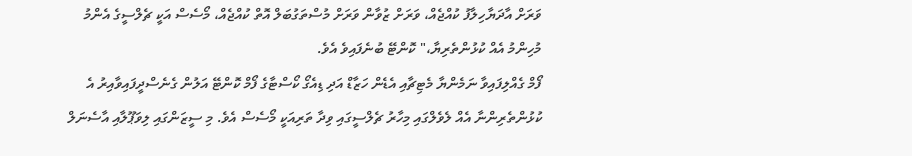ވަރަށް އާދަޔާހިލާފު ކުއްޖެއް، ވަރަށް ޒުވާން ވަރަށް މުސްތަގުބަލް އޮތް ކުއްޖެއް، މޯސެސް އަކީ ޗެލްސީގެ އެންމު މުހިންމު އެއް ކުޅުންތެރިޔާ،" ކޮންޓޭ ބުނެފައިވެ އެވެ.
ފޯމް ގެއްލިފައިވާ ނަމެންޔާ މެޓިޗާއި އެޑެން ހަޒާޑް އަދި ޑިއެގޯ ކޯސްޓާގެ ފޯމް ކޮންޓޭ އަލުން ގެނެސްދީފައިވާއިރު އެ ކުޅުންތެރިންނާ އެއް ލެވެލްގައި މިހާރު ޗެލްސީގައި ވިދާ ތަރިއަކީ މޯސެސް އެވެ. މި ސީޒަންގައި ލިވަޕޫލާއި އާސެނަލް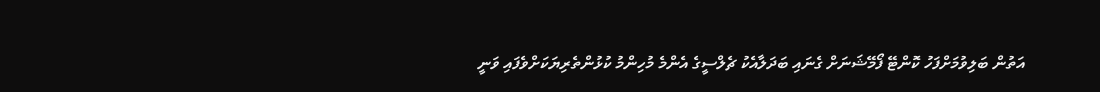އަތުން ބަލިވުމަށްފަހު ކޮންޓޭ ފޯމޭޝަނަށް ގެނައި ބަދަލާއެކު ޗެލްސީގެ އެންމެ މުހިންމު ކުޅުންތެރިޔަކަށްވެފައި ވަނީ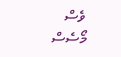ވެސް މޯސެސް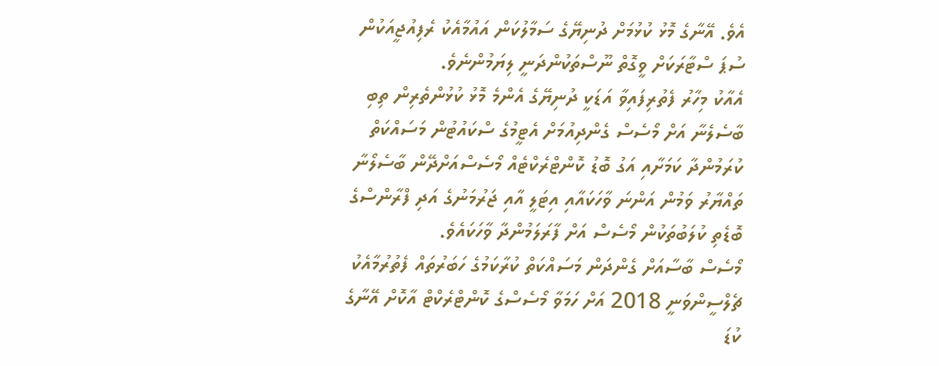އެވެ. އޭނާގެ މޮޅު ކުޅުމަށް ދުނިޔޭގެ ސަމާލުކަން އައުމާއެކު ރެފިއުޖީއަކުން ސުޕަ ސްޓާރަކަށް ވީގޮތް ނޫސްތަކުންދަނީ ލިޔަމުންނެވެ.
އެއާކު މިހާރު ފެތުރިފައިވާ އަޑަކީ ދުނިޔޭގެ އެންމެ މޮޅު ކުޅުންތެރިން ތިބި ބާސެލެނާ އަށް މޯސެސް ގެންދިއުމަށް އެޓީމުގެ ސްކައުޓުން މަސައްކަތް ކުރަމުންދާ ކަމަށާއި އަގު ބޮޑު ކޮންޓްރެކްޓެއް މޯސެސްއަށްދޭން ބާސެލޯނާ ތައްޔާރު ވަމުން އަންނަ ވާހަކައާއި އިޓަލީ އާއި ޖަރުމަނުގެ އަދި ފްރާންސްގެ ބޮޑެތި ކުލަބުތަކުން މޯސެސް އަށް ފާރަލަމުންދާ ވާހަކައެވެ.
މޯސެސް ބާސާއަށް ގެންދަން މަސައްކަތް ކުރާކަމުގެ ހަބަރުތައް ފެތުރުމާއެކު ޗެލްސީންވަނީ 2018 އަށް ހަމަވާ މޯސެސްގެ ކޮންޓްރެކްޓް އާކޮށް އޭނާގެ ކުޑަ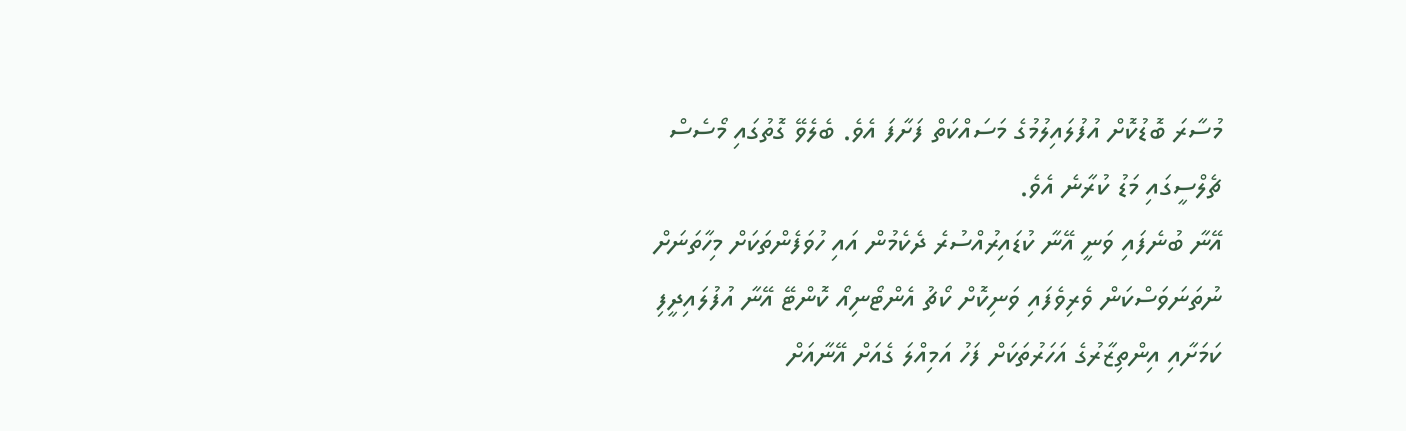މުސާރަ ބޮޑުކޮށް އުފުލައިލުމުގެ މަސައްކަތް ފަށާފަ އެވެ. ބެލެވޭ ގޮތުގައި މޯސެސް ޗެލްސީގައި މަޑު ކުރާނެ އެވެ.
އޭނާ ބުނެފައި ވަނީ އޭނާ ކުޑައިރުއްސުރެ ދެކެމުން އައި ހުވަފެންތަކަށް މިހާތަނަށް ނުތަނަވަސްކަން ވެރިވެފައި ވަނިކޮށް ކޯޗު އެންޓޯނިއޯ ކޮންޓޭ އޭނާ އުފުލައިދީފި ކަމަށާއި އިންތިޒާރުގެ އަހަރުތަކަށް ފަހު އަމިއްލަ ގެއަށް އޭނާއަށް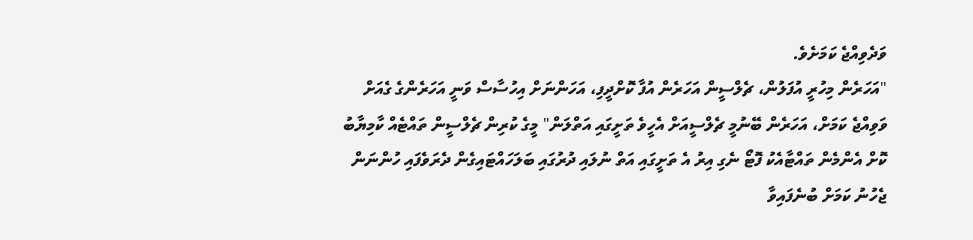ވަދެވިއްޖެ ކަމަށެވެ.
"އަހަރެން މިހުރީ އުފަލުން، ޗެލްސީން އަހަރެން އުފާ ކޮށްދީފި، އަހަންނަށް އިހުސާސް ވަނީ އަހަރެންގެ ގެއަށް ވަވިއްޖެ ކަމަށް، އަހަރެން ބޭނުމީ ޗެލްސީއަށް އެހީވެ ތަށީގައި އަތްލަން" މީގެ ކުރިން ޗެލްސީން ތައްޓެއް ކާމިޔާބު ކޮށް އެންމެން ތައްޓާއެކު ފޮޓޯ ނެގި އިރު އެ ތަށީގައި އަތް ނުލައި ދުރުގައި ބަލަހައްޓައިގެން ދެރަވެފައި ހުންނަން ޖެހުނު ކަމަށް ބުނެފައިވާ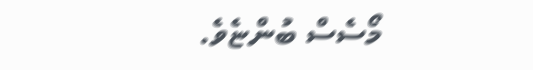މޯސެސް ބުންޏެވެ.